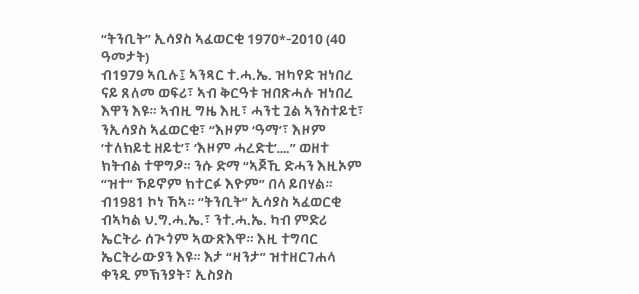“ትንቢት” ኢሳያስ ኣፈወርቂ 1970*-2010 (40 ዓመታት)
ብ1979 ኣቢሉ፤ ኣንጻር ተ.ሓ.ኤ. ዝካየድ ዝነበረ ናይ ጸለመ ወፍሪ፣ ኣብ ቅርዓቱ ዝበጽሓሉ ዝነበረ እዋን እዩ። ኣብዚ ግዜ እዚ፣ ሓንቲ ጓል ኣንስተይቲ፣ ንኢሳያስ ኣፈወርቂ፣ “እዞም ‘ዓማ’፣ እዞም ‘ተለክይቲ ዘይቲ’፣ ‘እዞም ሓረድቲ’….” ወዘተ ክትብል ተዋግዖ። ንሱ ድማ “ኣጆኺ ድሓን እዚኦም “ዝተ” ኾይኖም ክተርፉ እዮም” በላ ይበሃል። ብ1981 ኮነ ኸኣ። “ትንቢት” ኢሳያስ ኣፈወርቂ ብኣካል ህ.ግ.ሓ.ኤ.፣ ንተ.ሓ.ኤ. ካብ ምድሪ ኤርትራ ሰጒጎም ኣውጽእዋ። እዚ ተግባር ኤርትራውያን እዩ። እታ “ዛንታ” ዝተዘርገሐላ ቀንዲ ምኽንያት፣ ኢስያስ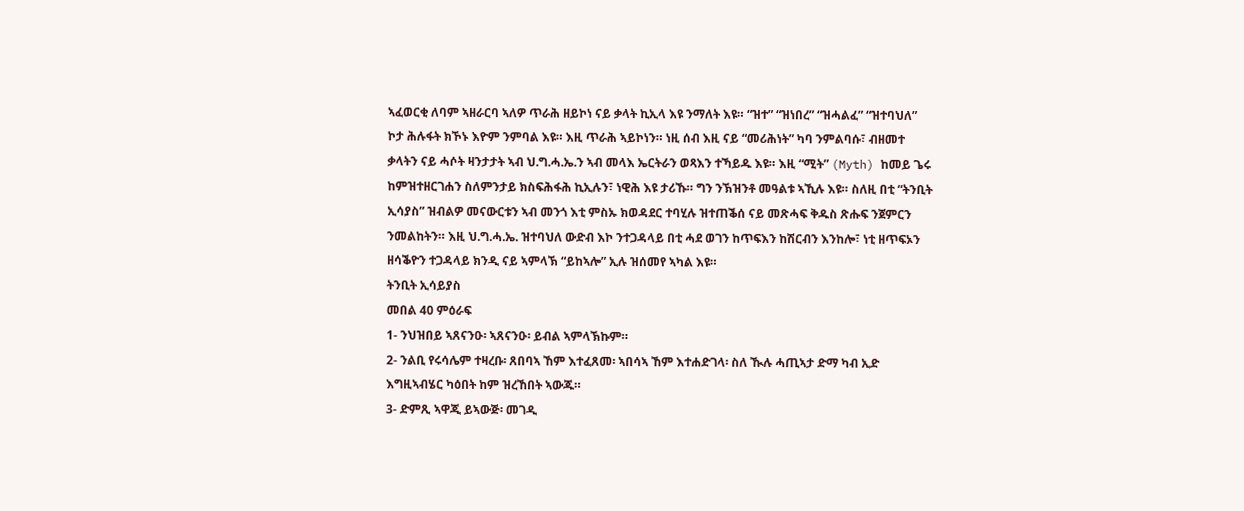ኣፈወርቂ ለባም ኣዘራርባ ኣለዎ ጥራሕ ዘይኮነ ናይ ቃላት ኪኢላ እዩ ንማለት እዩ። “ዝተ” “ዝነበረ” “ዝሓልፈ” “ዝተባህለ” ኮታ ሕሉፋት ክኾኑ እዮም ንምባል እዩ። እዚ ጥራሕ ኣይኮነን። ነዚ ሰብ እዚ ናይ “መሪሕነት” ካባ ንምልባሱ፣ ብዘመተ ቃላትን ናይ ሓሶት ዛንታታት ኣብ ህ.ግ.ሓ.ኤ.ን ኣብ መላእ ኤርትራን ወጻእን ተኻይዱ እዩ። እዚ “ሚት” (Myth) ከመይ ጌሩ ከምዝተዘርገሐን ስለምንታይ ክስፍሕፋሕ ኪኢሉን፣ ነዊሕ እዩ ታሪኹ። ግን ንኽዝንቶ መዓልቱ ኣኺሉ እዩ። ስለዚ በቲ “ትንቢት ኢሳያስ” ዝብልዎ መናውርቱን ኣብ መንጎ እቲ ምስኡ ክወዳደር ተባሂሉ ዝተጠቕሰ ናይ መጽሓፍ ቅዱስ ጽሑፍ ንጀምርን ንመልከትን። እዚ ህ.ግ.ሓ.ኤ. ዝተባህለ ውድብ እኮ ንተጋዳላይ በቲ ሓደ ወገን ከጥፍእን ከሽርብን እንከሎ፣ ነቲ ዘጥፍኦን ዘሳቕዮን ተጋዳላይ ክንዲ ናይ ኣምላኽ “ይከኣሎ” ኢሉ ዝሰመየ ኣካል እዩ።
ትንቢት ኢሳይያስ
መበል 40 ምዕራፍ
1- ንህዝበይ ኣጸናንዑ፡ ኣጸናንዑ፡ ይብል ኣምላኽኩም።
2- ንልቢ የሩሳሌም ተዛረቡ፡ ጸበባኣ ኸም እተፈጸመ፡ ኣበሳኣ ኸም እተሐድገላ፡ ስለ ዂሉ ሓጢኣታ ድማ ካብ ኢድ እግዚኣብሄር ካዕበት ከም ዝረኸበት ኣውጁ።
3- ድምጺ ኣዋጂ ይኣውጅ፡ መገዲ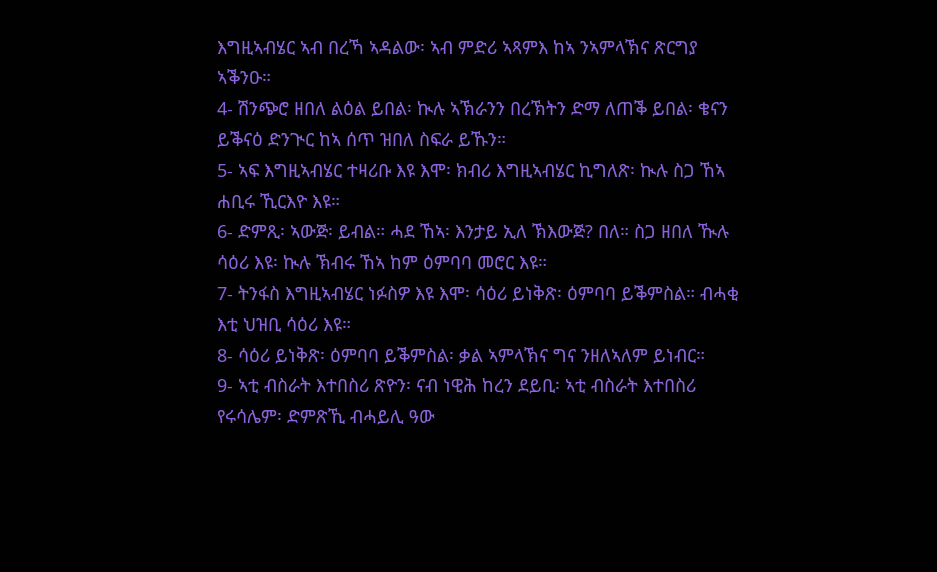እግዚኣብሄር ኣብ በረኻ ኣዳልው፡ ኣብ ምድሪ ኣጻምእ ከኣ ንኣምላኽና ጽርግያ ኣቕንዑ።
4- ሽንጭሮ ዘበለ ልዕል ይበል፡ ኲሉ ኣኽራንን በረኽትን ድማ ለጠቕ ይበል፡ ቄናን ይቕናዕ ድንጒር ከኣ ሰጥ ዝበለ ስፍራ ይኹን።
5- ኣፍ እግዚኣብሄር ተዛሪቡ እዩ እሞ፡ ክብሪ እግዚኣብሄር ኪግለጽ፡ ኲሉ ስጋ ኸኣ ሐቢሩ ኺርእዮ እዩ።
6- ድምጺ፡ ኣውጅ፡ ይብል። ሓደ ኸኣ፡ እንታይ ኢለ ኽእውጅ? በለ። ስጋ ዘበለ ዂሉ ሳዕሪ እዩ፡ ኲሉ ኽብሩ ኸኣ ከም ዕምባባ መሮር እዩ።
7- ትንፋስ እግዚኣብሄር ነፉስዎ እዩ እሞ፡ ሳዕሪ ይነቅጽ፡ ዕምባባ ይቕምስል። ብሓቂ እቲ ህዝቢ ሳዕሪ እዩ።
8- ሳዕሪ ይነቅጽ፡ ዕምባባ ይቕምስል፡ ቃል ኣምላኽና ግና ንዘለኣለም ይነብር።
9- ኣቲ ብስራት እተበስሪ ጽዮን፡ ናብ ነዊሕ ከረን ደይቢ፡ ኣቲ ብስራት እተበስሪ የሩሳሌም፡ ድምጽኺ ብሓይሊ ዓው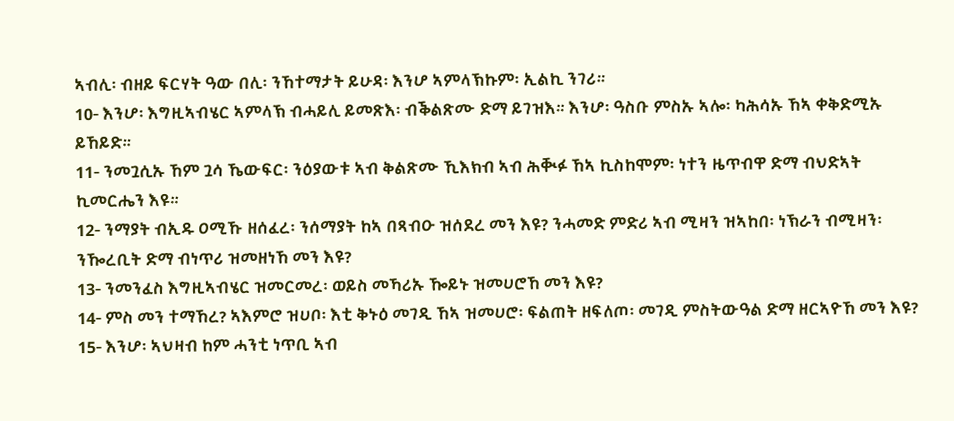ኣብሊ፡ ብዘይ ፍርሃት ዓው በሊ፡ ንኸተማታት ይሁዳ፡ እንሆ ኣምላኽኩም፡ ኢልኪ ንገሪ።
10- እንሆ፡ እግዚኣብሄር ኣምላኽ ብሓይሊ ይመጽእ፡ ብቕልጽሙ ድማ ይገዝእ። እንሆ፡ ዓስቡ ምስኡ ኣሎ፡ ካሕሳኡ ኸኣ ቀቅድሚኡ ይኸይድ።
11- ንመጓሲኡ ኸም ጓሳ ኼውፍር፡ ንዕያውቱ ኣብ ቅልጽሙ ኺእክብ ኣብ ሕቚፉ ኸኣ ኪስከሞም፡ ነተን ዜጥብዋ ድማ ብህድኣት ኪመርሔን እዩ።
12- ንማያት ብኢዱ ዐሚኹ ዘሰፈረ፡ ንሰማያት ከኣ በጻብዑ ዝሰደረ መን እዩ? ንሓመድ ምድሪ ኣብ ሚዛን ዝኣከበ፡ ነኽራን ብሚዛን፡ ንዀረቢት ድማ ብነጥሪ ዝመዘነኸ መን እዩ?
13- ንመንፈስ እግዚኣብሄር ዝመርመረ፡ ወይስ መኻሪኡ ዀይኑ ዝመሀሮኸ መን እዩ?
14- ምስ መን ተማኸረ? ኣእምሮ ዝሀቦ፡ እቲ ቅኑዕ መገዲ ኸኣ ዝመሀሮ፡ ፍልጠት ዘፍለጦ፡ መገዲ ምስትውዓል ድማ ዘርኣዮኸ መን እዩ?
15- እንሆ፡ ኣህዛብ ከም ሓንቲ ነጥቢ ኣብ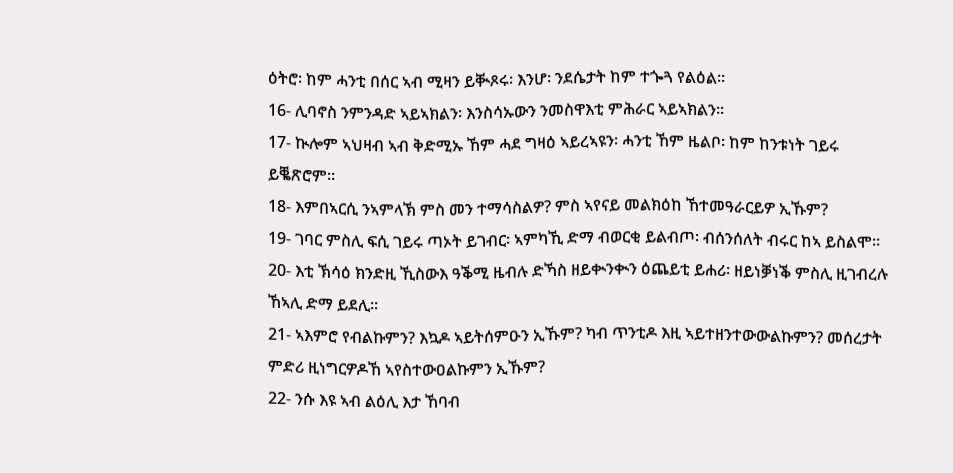ዕትሮ፡ ከም ሓንቲ በሰር ኣብ ሚዛን ይቚጾሩ፡ እንሆ፡ ንደሴታት ከም ተጐጓ የልዕል።
16- ሊባኖስ ንምንዳድ ኣይኣክልን፡ እንስሳኡውን ንመስዋእቲ ምሕራር ኣይኣክልን።
17- ኲሎም ኣህዛብ ኣብ ቅድሚኡ ኸም ሓደ ግዛዕ ኣይረኣዩን፡ ሓንቲ ኸም ዜልቦ፡ ከም ከንቱነት ገይሩ ይቘጽሮም።
18- እምበኣርሲ ንኣምላኽ ምስ መን ተማሳስልዎ? ምስ ኣየናይ መልክዕከ ኸተመዓራርይዎ ኢኹም?
19- ገባር ምስሊ ፍሲ ገይሩ ጣኦት ይገብር፡ ኣምካኺ ድማ ብወርቂ ይልብጦ፡ ብሰንሰለት ብሩር ከኣ ይስልሞ።
20- እቲ ኽሳዕ ክንድዚ ኺስውእ ዓቕሚ ዜብሉ ድኻስ ዘይቊንቊን ዕጨይቲ ይሐሪ፡ ዘይነቓነቕ ምስሊ ዚገብረሉ ኸኣሊ ድማ ይደሊ።
21- ኣእምሮ የብልኩምን? እኳዶ ኣይትሰምዑን ኢኹም? ካብ ጥንቲዶ እዚ ኣይተዘንተውውልኩምን? መሰረታት ምድሪ ዚነግርዎዶኸ ኣየስተውዐልኩምን ኢኹም?
22- ንሱ እዩ ኣብ ልዕሊ እታ ኸባብ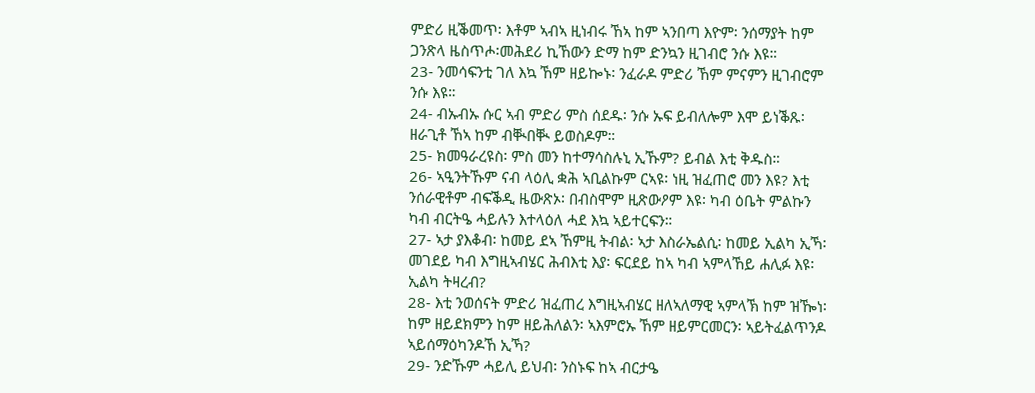ምድሪ ዚቕመጥ፡ እቶም ኣብኣ ዚነብሩ ኸኣ ከም ኣንበጣ እዮም፡ ንሰማያት ከም ጋንጽላ ዜስጥሖ፡መሕደሪ ኪኸውን ድማ ከም ድንኳን ዚገብሮ ንሱ እዩ።
23- ንመሳፍንቲ ገለ እኳ ኸም ዘይኰኑ፡ ንፈራዶ ምድሪ ኸም ምናምን ዚገብሮም ንሱ እዩ።
24- ብኡብኡ ሱር ኣብ ምድሪ ምስ ሰደዱ፡ ንሱ ኡፍ ይብለሎም እሞ ይነቕጹ፡ ዘራጊቶ ኸኣ ከም ብቚበቚ ይወስዶም።
25- ክመዓራረዩስ፡ ምስ መን ከተማሳስሉኒ ኢኹም? ይብል እቲ ቅዱስ።
26- ኣዒንትኹም ናብ ላዕሊ ቋሕ ኣቢልኩም ርኣዩ፡ ነዚ ዝፈጠሮ መን እዩ? እቲ ንሰራዊቶም ብፍቕዲ ዜውጽኦ፡ በብስሞም ዚጽውዖም እዩ፡ ካብ ዕቤት ምልኩን ካብ ብርትዔ ሓይሉን እተላዕለ ሓደ እኳ ኣይተርፍን።
27- ኣታ ያእቆብ፡ ከመይ ደኣ ኸምዚ ትብል፡ ኣታ እስራኤልሲ፡ ከመይ ኢልካ ኢኻ፡ መገደይ ካብ እግዚኣብሄር ሕብእቲ እያ፡ ፍርደይ ከኣ ካብ ኣምላኸይ ሐሊፉ እዩ፡ ኢልካ ትዛረብ?
28- እቲ ንወሰናት ምድሪ ዝፈጠረ እግዚኣብሄር ዘለኣለማዊ ኣምላኽ ከም ዝዀነ፡ ከም ዘይደክምን ከም ዘይሕለልን፡ ኣእምሮኡ ኸም ዘይምርመርን፡ ኣይትፈልጥንዶ ኣይሰማዕካንዶኸ ኢኻ?
29- ንድኹም ሓይሊ ይህብ፡ ንስኑፍ ከኣ ብርታዔ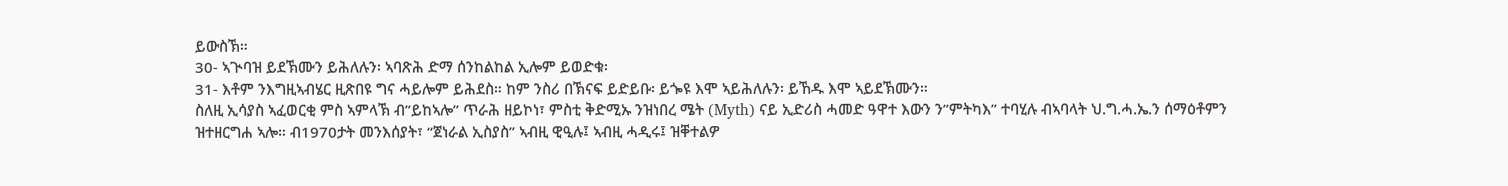ይውስኽ።
30- ኣጒባዝ ይደኽሙን ይሕለሉን፡ ኣባጽሕ ድማ ሰንከልከል ኢሎም ይወድቁ፡
31- እቶም ንእግዚኣብሄር ዚጽበዩ ግና ሓይሎም ይሕደስ። ከም ንስሪ በኽናፍ ይድይቡ፡ ይጐዩ እሞ ኣይሕለሉን፡ ይኸዱ እሞ ኣይደኽሙን።
ስለዚ ኢሳያስ ኣፈወርቂ ምስ ኣምላኽ ብ”ይከኣሎ” ጥራሕ ዘይኮነ፣ ምስቲ ቅድሚኡ ንዝነበረ ሜት (Myth) ናይ ኢድሪስ ሓመድ ዓዋተ እውን ን”ምትካእ” ተባሂሉ ብኣባላት ህ.ግ.ሓ.ኤ.ን ሰማዕቶምን ዝተዘርግሐ ኣሎ። ብ1970ታት መንእሰያት፣ “ጀነራል ኢስያስ” ኣብዚ ዊዒሉ፤ ኣብዚ ሓዲሩ፤ ዝቐተልዎ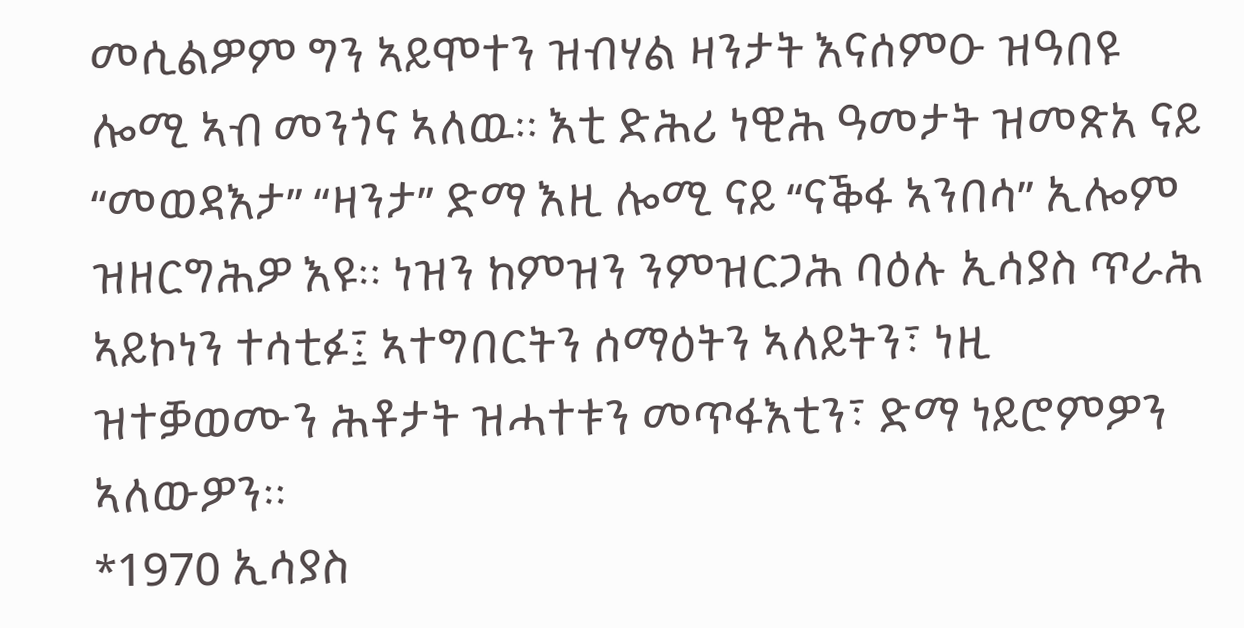መሲልዎም ግን ኣይሞተን ዝብሃል ዛንታት እናሰምዑ ዝዓበዩ ሎሚ ኣብ መንጎና ኣለዉ። እቲ ድሕሪ ነዊሕ ዓመታት ዝመጽአ ናይ “መወዳእታ” “ዛንታ” ድማ እዚ ሎሚ ናይ “ናቕፋ ኣንበሳ” ኢሎም ዝዘርግሕዎ እዩ። ነዝን ከምዝን ንምዝርጋሕ ባዕሉ ኢሳያስ ጥራሕ ኣይኮነን ተሳቲፉ፤ ኣተግበርትን ሰማዕትን ኣለይትን፣ ነዚ ዝተቓወሙን ሕቶታት ዝሓተቱን መጥፋእቲን፣ ድማ ነይሮምዎን ኣለውዎን።
*1970 ኢሳያስ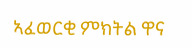ኣፈወርቂ ምክትል ዋና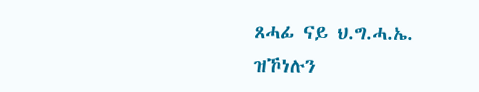ጸሓፊ ናይ ህ.ግ.ሓ.ኤ. ዝኾነሉን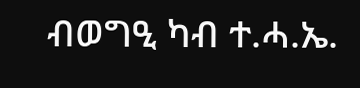ብወግዒ ካብ ተ.ሓ.ኤ.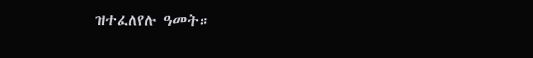ዝተፈለየሉ ዓመት።